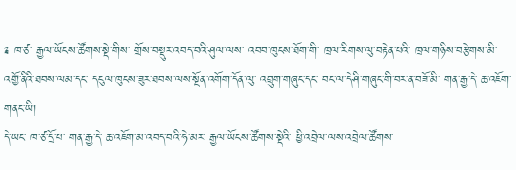༉ ཁ་ཙ་ རྒྱལ་ཡོངས་ཚོགས་སྡེ་གིས་ གྲོས་བསྡུར་འབད་བའི་ཤུལ་ལས་ འབབ་ཁུངས་ཐོག་གི་ ཁྲལ་རིགས་ལུ་བརྟེན་པའི་ ཁྲལ་གཉིས་བརྩེགས་མི་འགྱོ་ནིའི་ཐབས་ལམ་དང་ དངུལ་ཁུངས་ཟུར་ཐབས་ལས་སྔོན་འགོག་དོན་ལུ་ འབྲུག་གཞུང་དང་ བང་ལ་དེཤི་གཞུང་གི་བར་ན་བཟོ་མི་ གན་རྒྱ་དེ་ ཆ་འཇོག་གནང་ཡི།
དེ་ཡང་ ཁ་ཙ་དྲོ་པ་ གན་རྒྱ་དེ་ ཆ་འཇོག་མ་འབད་བའི་ཧེ་མར་ རྒྱལ་ཡོངས་ཚོགས་སྡེའི་ ཕྱི་འབྲེལ་ལས་འབྲེལ་ཚོགས་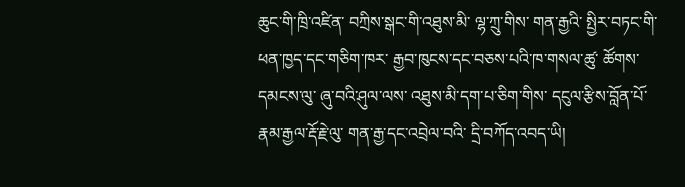ཆུང་གི་ཁྲི་འཛིན་ བཀྲིས་སྒང་གི་འཐུས་མི་ ལྷ་ཀྲུ་གིས་ གན་རྒྱའི་ སྤྱིར་བཏང་གི་ ཕན་ཁྱད་དང་གཅིག་ཁར་ རྒྱབ་ཁུངས་དང་བཅས་པའི་ཁ་གསལ་ཚུ་ ཚོགས་དམངས་ལུ་ ཞུ་བའི་ཤུལ་ལས་ འཐུས་མི་དག་པ་ཅིག་གིས་ དངུལ་རྩིས་བློན་པོ་ རྣམ་རྒྱལ་རྡོ་རྗེ་ལུ་ གན་རྒྱ་དང་འབྲེལ་བའི་ དྲི་བཀོད་འབད་ཡི།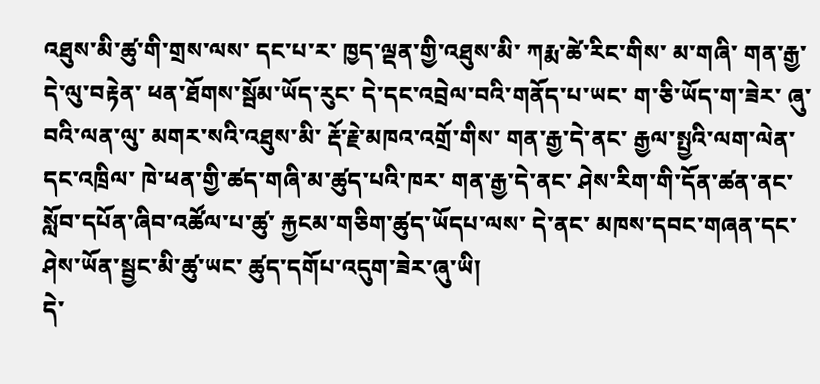འཐུས་མི་ཚུ་གི་གྲས་ལས་ དང་པ་ར་ ཁྱད་ལྡན་གྱི་འཐུས་མི་ ཀརྨ་ཚེ་རིང་གིས་ མ་གཞི་ གན་རྒྱ་དེ་ལུ་བརྟེན་ ཕན་ཐོགས་སྦོམ་ཡོད་རུང་ དེ་དང་འབྲེལ་བའི་གནོད་པ་ཡང་ ག་ཅི་ཡོད་ག་ཟེར་ ཞུ་བའི་ལན་ལུ་ མགར་སའི་འཐུས་མི་ རྡོ་རྗེ་མཁའ་འགྲོ་གིས་ གན་རྒྱ་དེ་ནང་ རྒྱལ་སྤྱའི་ལག་ལེན་དང་འཁྲིལ་ ཁེ་ཕན་གྱི་ཚད་གཞི་མ་ཚུད་པའི་ཁར་ གན་རྒྱ་དེ་ནང་ ཤེས་རིག་གི་དོན་ཚན་ནང་ སློབ་དཔོན་ཞིབ་འཚོལ་པ་ཚུ་ རྐྱངམ་གཅིག་ཚུད་ཡོདཔ་ལས་ དེ་ནང་ མཁས་དབང་གཞན་དང་ ཤེས་ཡོན་སྦྱང་མི་ཚུ་ཡང་ ཚུད་དགོཔ་འདུག་ཟེར་ཞུ་ཡི།
དེ་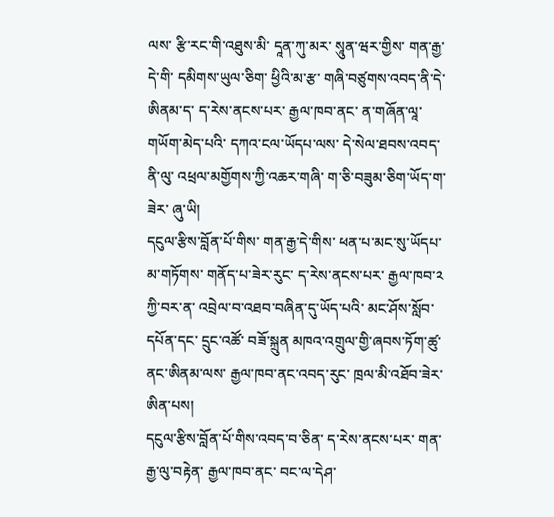ལས་ རྩི་རང་གི་འཐུས་མི་ དཱན་ཀུ་མར་ སཱུན་ཝར་གྱིས་ གན་རྒྱ་དེ་གི་ དམིགས་ཡུལ་ཅིག་ ཕྱིའི་མ་རྩ་ གཞི་བཙུགས་འབད་ནི་དེ་ཨིནམ་ད་ ད་རེས་ནངས་པར་ རྒྱལ་ཁབ་ནང་ ན་གཞོན་ལཱ་གཡོག་མེད་པའི་ དཀའ་ངལ་ཡོདཔ་ལས་ དེ་སེལ་ཐབས་འབད་ནི་ལུ་ འཕྲལ་མགྱོགས་ཀྱི་འཆར་གཞི་ ག་ཅི་བཟུམ་ཅིག་ཡོད་ག་ཟེར་ ཞུ་ཡི།
དངུལ་རྩིས་བློན་པོ་གིས་ གན་རྒྱ་དེ་གིས་ ཕན་པ་མང་སུ་ཡོདཔ་མ་གཏོགས་ གནོད་པ་ཟེར་རུང་ ད་རེས་ནངས་པར་ རྒྱལ་ཁབ་༢ ཀྱི་བར་ན་ འབྲེལ་བ་འཐབ་བཞིན་དུ་ཡོད་པའི་ མང་ཤོས་སློབ་དཔོན་དང་ དྲུང་འཚོ་ བཟོ་སྐྲུན མཁའ་འགྲུལ་གྱི་ཞབས་ཏོག་ཚུ་ནང་ཨིནམ་ལས་ རྒྱལ་ཁབ་ནང་འབད་རུང་ ཁྲལ་མི་འཐོབ་ཟེར་ཨིན་པས།
དངུལ་རྩིས་བློན་པོ་གིས་འབད་བ་ཅིན་ ད་རེས་ནངས་པར་ གན་རྒྱ་ལུ་བརྟེན་ རྒྱལ་ཁབ་ནང་ བང་ལ་དེཤ་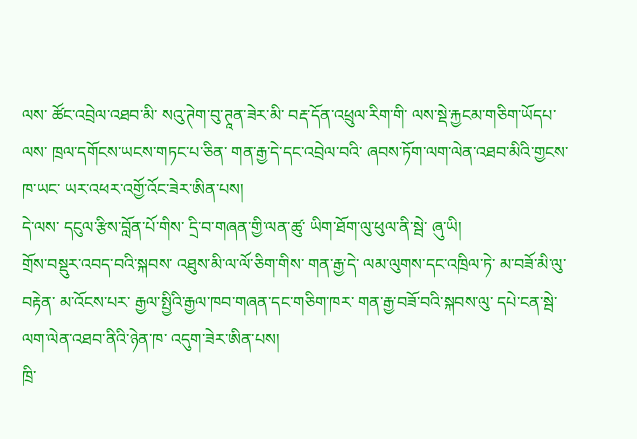ལས་ ཚོང་འབྲེལ་འཐབ་མི་ སའུ་ཊེག་བུ་ཊཱན་ཟེར་མི་ བརྡ་དོན་འཕྲུལ་རིག་གི་ ལས་སྡེ་རྐྱངམ་གཅིག་ཡོདཔ་ལས་ ཁྲལ་དགོངས་ཡངས་གཏང་པ་ཅིན་ གན་རྒྱ་དེ་དང་འབྲེལ་བའི་ ཞབས་ཏོག་ལག་ལེན་འཐབ་མིའི་གྱངས་ཁ་ཡང་ ཡར་འཕར་འགྱོ་འོང་ཟེར་ཨིན་པས།
དེ་ལས་ དངུལ་རྩིས་བློན་པོ་གིས་ དྲི་བ་གཞན་གྱི་ལན་ཚུ་ ཡིག་ཐོག་ལུ་ཕུལ་ནི་སྦེ་ ཞུ་ཡི།
གྲོས་བསྡུར་འབད་བའི་སྐབས་ འཐུས་མི་ལ་ལོ་ཅིག་གིས་ གན་རྒྱ་དེ་ ལམ་ལུགས་དང་འཁྲིལ་ཏེ་ མ་བཟོ་མི་ལུ་བརྟེན་ མ་འོངས་པར་ རྒྱལ་སྤྱིའི་རྒྱལ་ཁབ་གཞན་དང་གཅིག་ཁར་ གན་རྒྱ་བཟོ་བའི་སྐབས་ལུ་ དཔེ་ངན་སྦེ་ ལག་ལེན་འཐབ་ནིའི་ཉེན་ཁ་ འདུག་ཟེར་ཨིན་པས།
ཁྲི་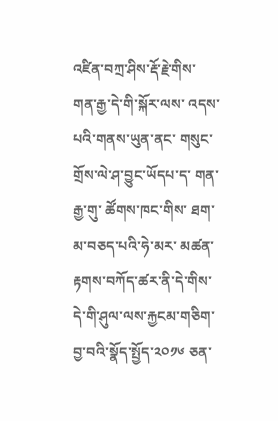འཛིན་བཀྲ་ཤིས་རྡོ་རྗེ་གིས་ གན་རྒྱ་དེ་གི་སྐོར་ལས་ འདས་པའི་གནས་ཡུན་ནང་ གསུང་གྲོས་ལེ་ཤ་བྱུང་ཡོདཔ་ད་ གན་རྒྱ་གུ་ ཚོགས་ཁང་གིས་ ཐག་མ་བཅད་པའི་ཧེ་མར་ མཚན་རྟགས་བཀོད་ཚར་ནི་དེ་གིས་ དེ་གི་ཤུལ་ལས་རྐྱངམ་གཅིག་ བྱ་བའི་སྣོད་སྤྱོད་༢༠༡༦ ཅན་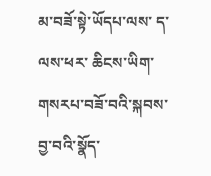མ་བཟོ་སྟེ་ཡོདཔ་ལས་ ད་ལས་ཕར་ ཆིངས་ཡིག་གསརཔ་བཟོ་བའི་སྐབས་ བྱ་བའི་སྣོད་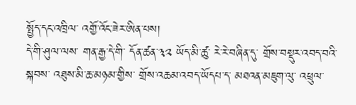སྤྱོད་དང་འཁྲིལ་ འགྱོ་འོང་ཟེར་ཨིན་པས།
དེ་གི་ཤུལ་ལས་ གན་རྒྱ་དེ་གི་ དོན་ཚན་༣༢ ཡོད་མི་ཚུ་ རེ་རེ་བཞིན་དུ་ གྲོས་བསྡུར་འབད་བའི་སྐབས་ འཐུས་མི་ཆ་མཉམ་གྱིས་ གྲོས་འཆམ་འབད་ཡོདཔ་ད་ མཐའན་མཇུག་ལུ་ འཕྲུལ་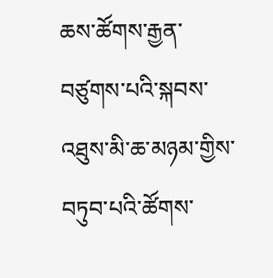ཆས་ཚོགས་རྒྱན་བཙུགས་པའི་སྐབས་ འཐུས་མི་ཆ་མཉམ་གྱིས་ བཏུབ་པའི་ཚོགས་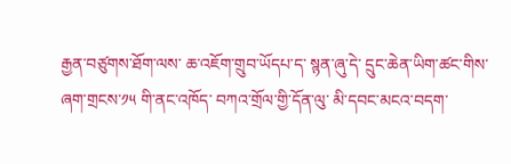རྒྱན་བཙུགས་ཐོག་ལས་ ཆ་འཇོག་གྲུབ་ཡོདཔ་ད་ སྙན་ཞུ་དེ་ དྲུང་ཆེན་ཡིག་ཚང་གིས་ ཞག་གྲངས་༡༥ གི་ནང་འཁོད་ བཀའ་གྲོལ་གྱི་དོན་ལུ་ མི་དབང་མངའ་བདག་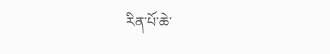རིན་པོ་ཆེ་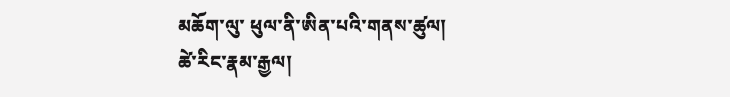མཆོག་ལུ་ ཕུལ་ནི་ཨིན་པའི་གནས་ཚུལ།
ཚེ་རིང་རྣམ་རྒྱལ།